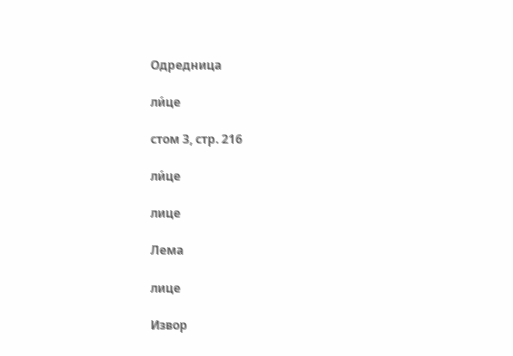Одредница

ли́це

стом 3, стр. 216

ли́це

лице

Лема

лице

Извор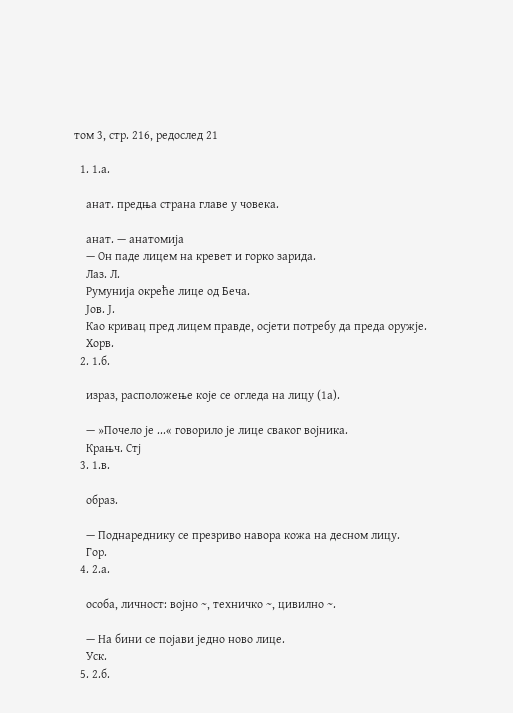том 3, стр. 216, редослед 21

  1. 1.а.

    анат. предња страна главе у човека.

    анат. — анатомија
    — Он паде лицем на кревет и горко зарида.
    Лаз. Л.
    Румунија окреће лице од Беча.
    Јов. Ј.
    Као кривац пред лицем правде, осјети потребу да преда оружје.
    Хорв.
  2. 1.б.

    израз, расположење које се огледа на лицу (1а).

    — »Почело је ...« говорило је лице сваког војника.
    Крањч. Стј
  3. 1.в.

    образ.

    — Поднареднику се презриво навора кожа на десном лицу.
    Гор.
  4. 2.а.

    особа, личност: војно ~, техничко ~, цивилно ~.

    — На бини се појави једно ново лице.
    Уск.
  5. 2.б.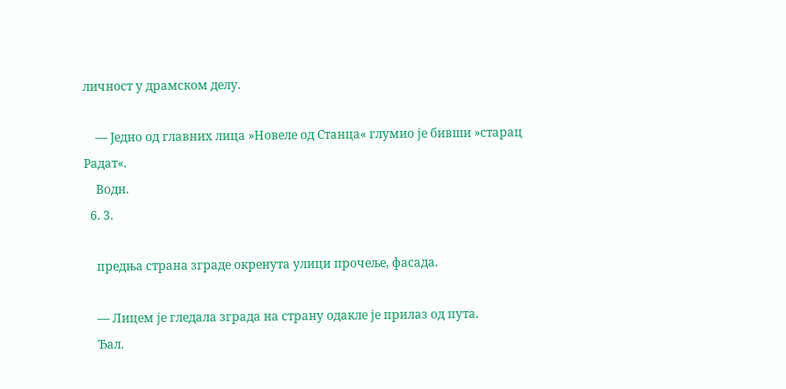личност у драмском делу.

    — Једно од главних лица »Новеле од Станца« глумио је бивши »старац Радат«.
    Водн.
  6. 3.

    предња страна зграде окренута улици прочеље, фасада.

    — Лицем је гледала зграда на страну одакле је прилаз од пута.
    Ђал.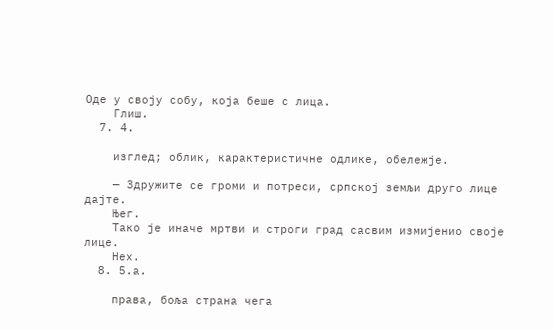Оде у своју собу, која беше с лица.
    Глиш.
  7. 4.

    изглед; облик, карактеристичне одлике, обележје.

    — Здружите се громи и потреси, српској земљи друго лице дајте.
    Њег.
    Тако је иначе мртви и строги град сасвим измијенио своје лице.
    Нех.
  8. 5.а.

    права, боља страна чега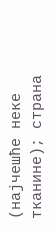(најчешће неке тканине); страна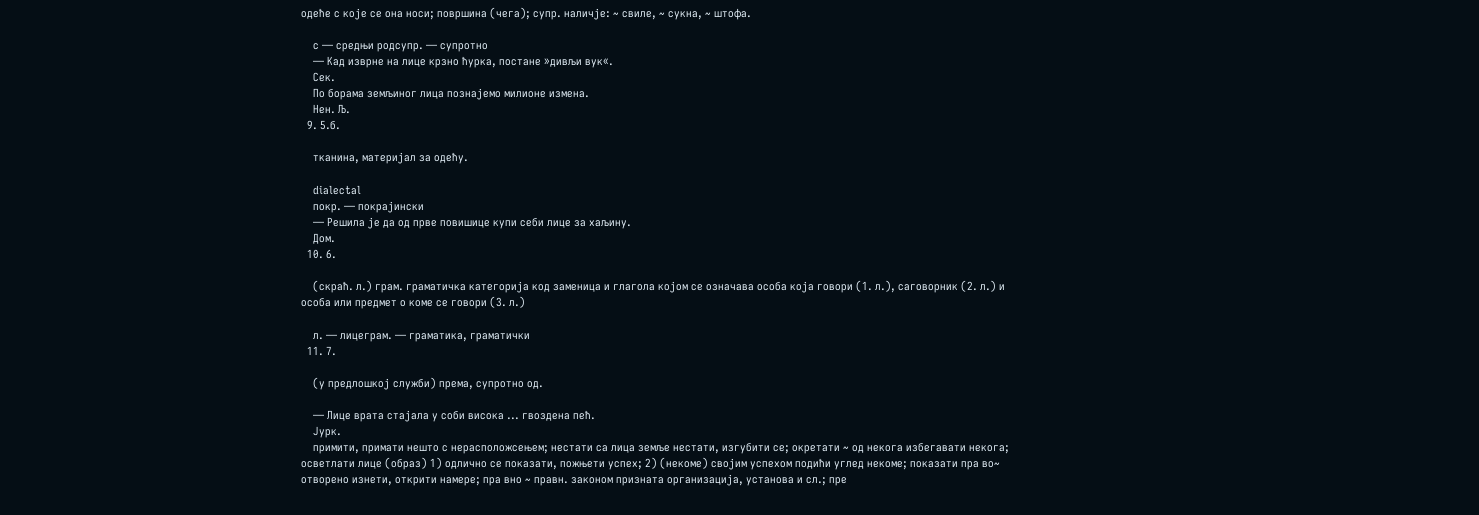одеће с које се она носи; површина (чега); супр. наличје: ~ свиле, ~ сукна, ~ штофа.

    с — средњи родсупр. — супротно
    — Кад изврне на лице крзно ћурка, постане »дивљи вук«.
    Сек.
    По борама земљиног лица познајемо милионе измена.
    Нен. Љ.
  9. 5.б.

    тканина, материјал за одећу.

    dialectal
    покр. — покрајински
    — Решила је да од прве повишице купи себи лице за хаљину.
    Дом.
  10. 6.

    (скраћ. л.) грам. граматичка категорија код заменица и глагола којом се означава особа која говори (1. л.), саговорник (2. л.) и особа или предмет о коме се говори (3. л.)

    л. — лицеграм. — граматика, граматички
  11. 7.

    (у предлошкој служби) према, супротно од.

    — Лице врата стајала у соби висока ... гвоздена пећ.
    Јурк.
    примити, примати нешто с нерасположсењем; нестати са лица земље нестати, изгубити се; окретати ~ од некога избегавати некога; осветлати лице (образ) 1) одлично се показати, пожњети успех; 2) (некоме) својим успехом подићи углед некоме; показати пра во~ отворено изнети, открити намере; пра вно ~ правн. законом призната организација, установа и сл.; пре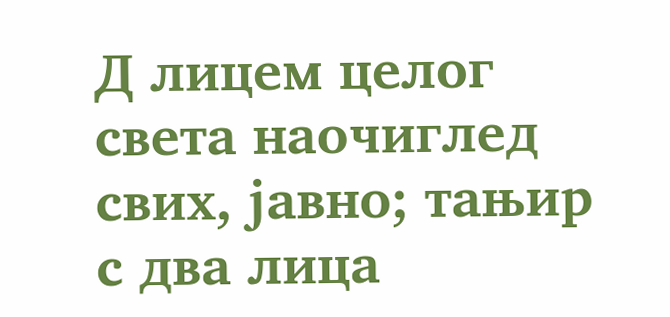Д лицем целог света наочиглед свих, јавно; тањир с два лица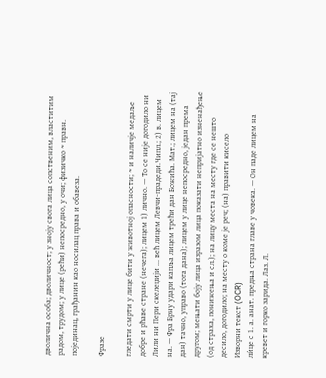дволична особа; дволичност; у зноју свога лица сопственим, властитим радом, трудом; у лице (рећи) непосредно, у очи; физичко ~ правн. појединац, грађанин као носилац права и обавеза.

Фразе

гледати смрти у лице бити у животној опасности; ~ и наличје медаље добре и рћаве стране (нечега); лицем 1) лично. — То се није догодило ни Лили ни Пери скелеџији ... већ лицем Левчи-прадеди.Чипл.; 2) в. лицем на. — Фра Брну удари капља лицем трећи дан Божића. Мат.; лицем на (тај дан) тачно, управо (тога дана); лицем у лице непосредно, један према другом; мењати боју лица изразом лица показати непријатно изненађење (од страха, понижења и сл.); на лицу места на месту где се нешто десило, догодило; на месту о коме је реч; (на) правити кисело
Изворни текст (OCR)
ли́це с 1. а. анат. предња страна главе у човека. — Он паде лицем на кревет и горко зарида. Лаз. Л.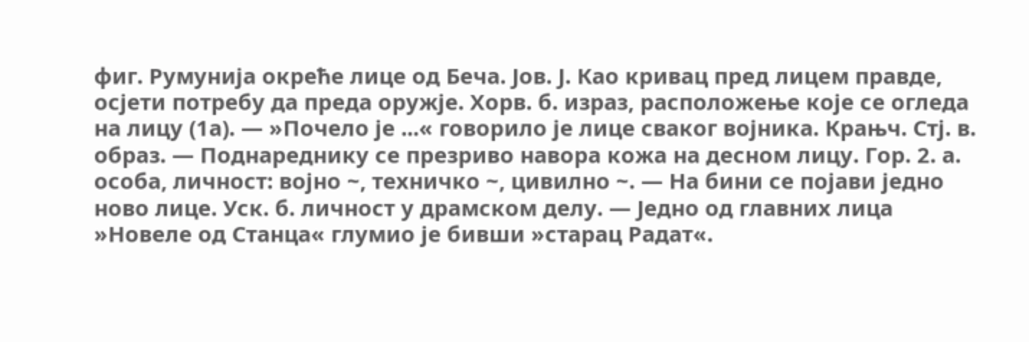фиг. Румунија окреће лице од Беча. Јов. Ј. Као кривац пред лицем правде, осјети потребу да преда оружје. Хорв. б. израз, расположење које се огледа на лицу (1а). — »Почело је ...« говорило је лице сваког војника. Крањч. Стј. в. образ. — Поднареднику се презриво навора кожа на десном лицу. Гор. 2. а. особа, личност: војно ~, техничко ~, цивилно ~. — На бини се појави једно ново лице. Уск. б. личност у драмском делу. — Једно од главних лица »Новеле од Станца« глумио је бивши »старац Радат«.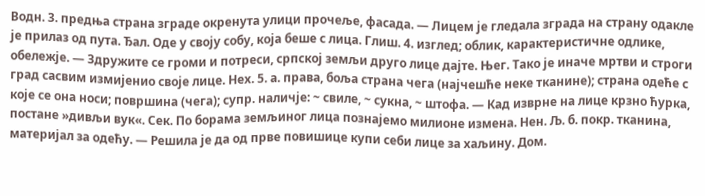Водн. 3. предња страна зграде окренута улици прочеље, фасада. — Лицем је гледала зграда на страну одакле је прилаз од пута. Ђал. Оде у своју собу, која беше с лица. Глиш. 4. изглед; облик, карактеристичне одлике, обележје. — Здружите се громи и потреси, српској земљи друго лице дајте. Њег. Тако је иначе мртви и строги град сасвим измијенио своје лице. Нех. 5. а. права, боља страна чега (најчешће неке тканине); страна одеће с које се она носи; површина (чега); супр. наличје: ~ свиле, ~ сукна, ~ штофа. — Кад изврне на лице крзно ћурка, постане »дивљи вук«. Сек. По борама земљиног лица познајемо милионе измена. Нен. Љ. б. покр. тканина, материјал за одећу. — Решила је да од прве повишице купи себи лице за хаљину. Дом.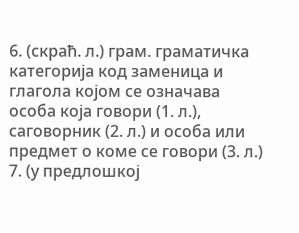6. (скраћ. л.) грам. граматичка категорија код заменица и глагола којом се означава особа која говори (1. л.), саговорник (2. л.) и особа или предмет о коме се говори (3. л.) 7. (у предлошкој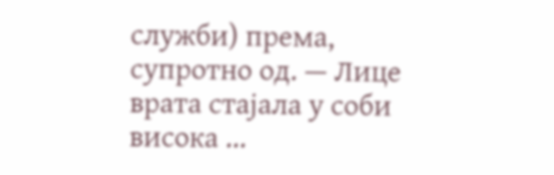служби) према, супротно од. — Лице врата стајала у соби висока ...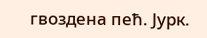гвоздена пећ. Јурк.